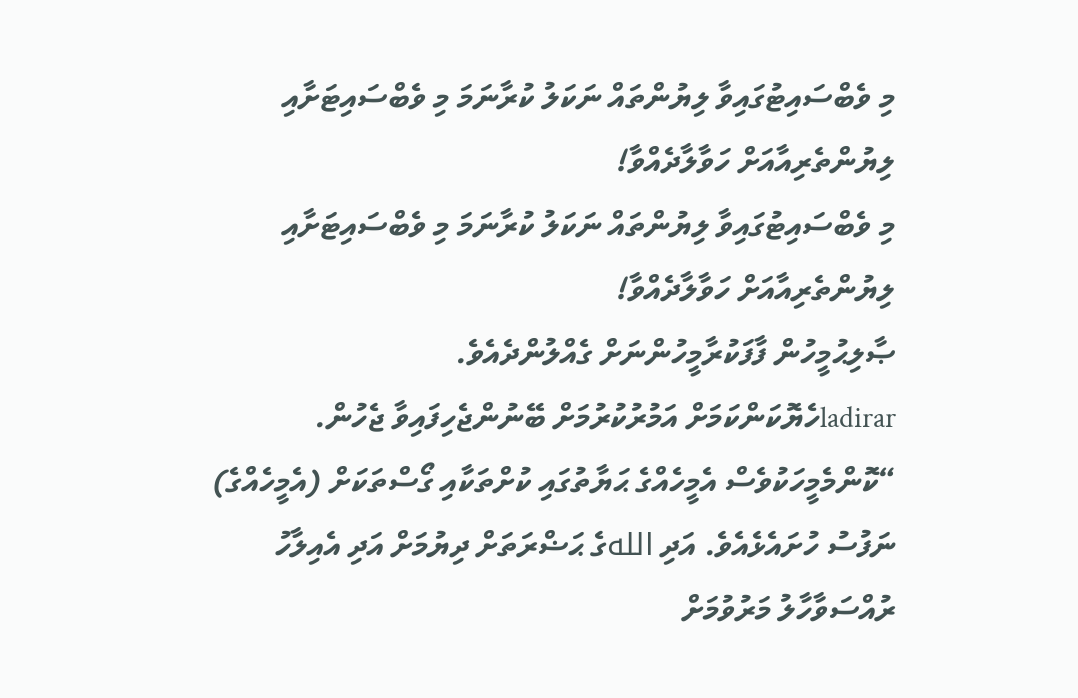މި ވެބްސައިޓުގައިވާ ލިޔުންތައް ނަކަލު ކުރާނަމަ މި ވެބްސައިޓަށާއި ލިޔުންތެރިއާއަށް ހަވާލާދެއްވާ!
މި ވެބްސައިޓުގައިވާ ލިޔުންތައް ނަކަލު ކުރާނަމަ މި ވެބްސައިޓަށާއި ލިޔުންތެރިއާއަށް ހަވާލާދެއްވާ!
ޞާލިޙުމީހުން ފާފަކުރާމީހުންނަށް ގެއްލުންދެއެވެ.
ladirarހެޔޮކަންކަމަށް އަމުރުކުރުމަށް ބޭނުންޖެހިފައިވާ ޖެހުން.
“ކޮންމެމީހަކުވެސް އެމީހެއްގެ ޙަޔާތުގައި ކުށްތަކާއި ގޯސްތަކަށް (އެމީހެއްގެ) ނަފުސު ހުށައެޅެއެވެ. އަދި اللهގެ ޙަޟްރަތަށް ދިޔުމަށް އަދި އެއިލާހު ރުއްސަވާހާލު މަރުވުމަށް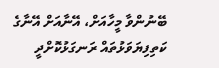ބޭނުންވާ މީހާއަށް، އޭނާއަށް އޭނާގެ ކަތިފިޔަވަޅުތައް ރަނގަޅުކޮށްދީ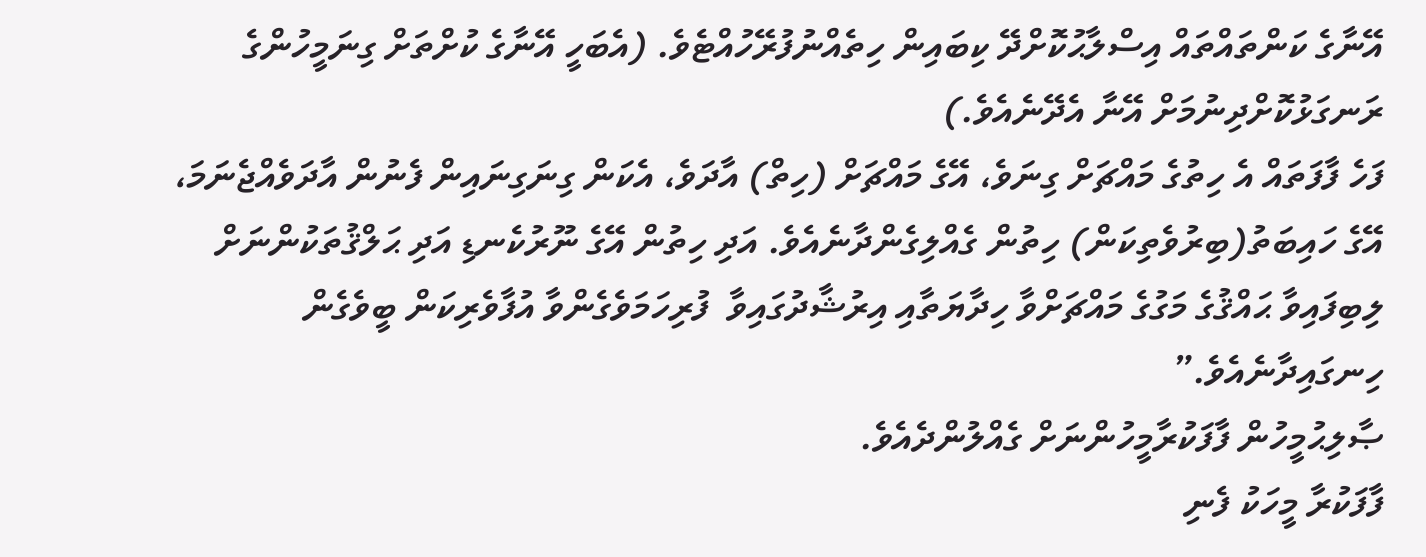އޭނާގެ ކަންތައްތައް އިސްލާޙުކޮށްދޭ ކިބައިން ހިތެއްނުފުރޭހުއްޓެވެ. (އެބަހީ އޭނާގެ ކުށްތަށް ގިނަމީހުންގެ ރަނގަޅުކޮށްދިނުމަށް އޭނާ އެދޭނެއެވެ.)
ފަހެ ފާފަތައް އެ ހިތުގެ މައްޗަށް ގިނަވެ، އޭގެ މައްޗަށް (ހިތް) އާދަވެ، އެކަން ގިނަގިނައިން ފެނުން އާދަވެއްޖެނަމަ، އޭގެ ހައިބަތު(ބިރުވެތިކަން) ހިތުން ގެއްލިގެންދާނެއެވެ. އަދި ހިތުން އޭގެ ނޫރުކެނޑި އަދި ޙަލްޤުތަކުންނަށް ލިބިފައިވާ ޙައްޤުގެ މަގުގެ މައްޗަށްވާ ހިދާޔަތާއި އިރުޝާދުގައިވާ  ފުރިހަމަވެގެންވާ އުފާވެރިކަން ބީވެގެން ހިނގައިދާނެއެވެ.”
ޞާލިޙުމީހުން ފާފަކުރާމީހުންނަށް ގެއްލުންދެއެވެ.
ފާފަކުރާ މީހަކު ފެނި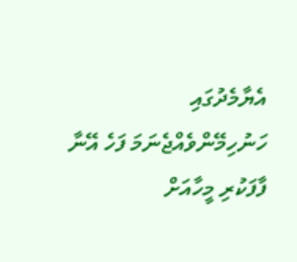އެޔާމެދުގައި ހަނުހިމޭންވެއްޖެނަމަ ފަހެ އޭނާ ފާފަކުރި މީހާއަށް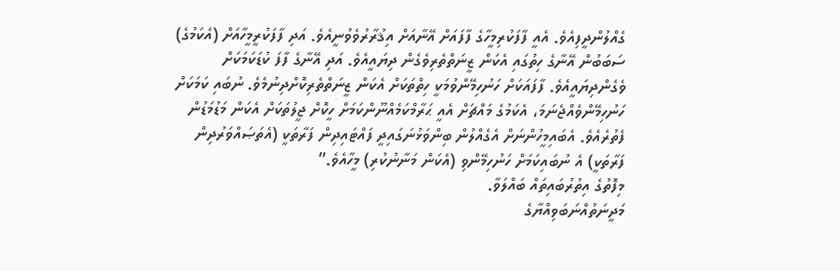ގެއްލުންދީފިއެވެ. އެއީ ފާފަކުރިމީހާގެ ފާފައަށް އޭނާއަށް އިޤުރާރުވެވުނީއެވެ. އަދި ފާފަކުރީމީހާއަށް (އެކަމުގެ) ސަބަބުން އޭނާގެ ހިތުގައި އެކަން ޒީނަތްތެރިވެގެން ދިޔައީއެވެ. އަދި އޭނާގެ ފާފަ ކުޑަކަމަކަށް ވެގެންދިޔައީއެވެ. ފާފައަކަށް ހަނުހިމޭންވުމަކީ ހިތްތަކަށް އެކަން ޒީނަތްތެރިކޮށްދިނުމެވެ. ނުބައި ކަމަކަށް ހަނުހިމޭންވެއްޖެނަމަ، އެކަމުގެ މައްޗަށް އެއީ ޙަރާމްކަމެއްނޫންކަމަށް ހީކޮށް ޖީލުތަކަށް އެކަން މަޑުމަޑުން ފެތުރެއެވެ. އެބައިމީހުންނަށް އެގެއްލުން ބިންވަޅުނަގައިދީ ފައްޓައިދިން ފަރާތަކީ (އެތަޞައްވަރުދިން ފަރާތަކީ) އެ ނުބައިކަމަށް ހަނުހިމޭންވި (އެކަން މަނާނުކުރި) މީހާއެވެ.”
މިފޮތުގެ އިތުރުބައިތައް ބައްލަވާ.
މަދީނަތުއްނަބަވިއްޔާގެ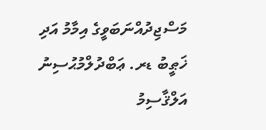މަސްޖިދުއްނަބަވީގެ އިމާމު އަދި ޚަޠީބު ޑރ. ޢަބްދުލްމުޙުސިނު އަލްޤާސިމު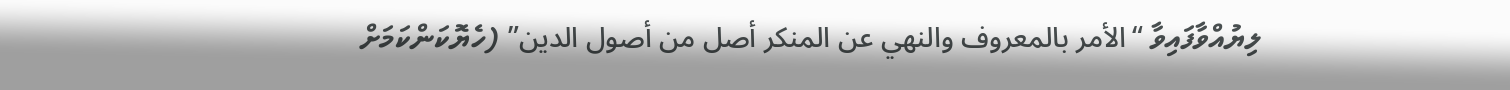ލިޔުއްވާފައިވާ “الأمر بالمعروف والنهي عن المنكر أصل من أصول الدين” (ހެޔޮކަންކަމަށް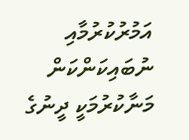އަމުރުކުރުމާއި ނުބައިކަންކަން މަނާކުރުމަކީ ދީނުގެ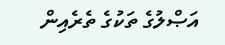އަޞްލުގެ ތަކުގެ ތެރެއިން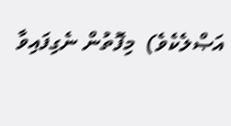އަޞްލެކެވެ)  މިފޮތުން ނެގިފައިވާ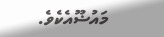މައުޟޫއެކެވެ.